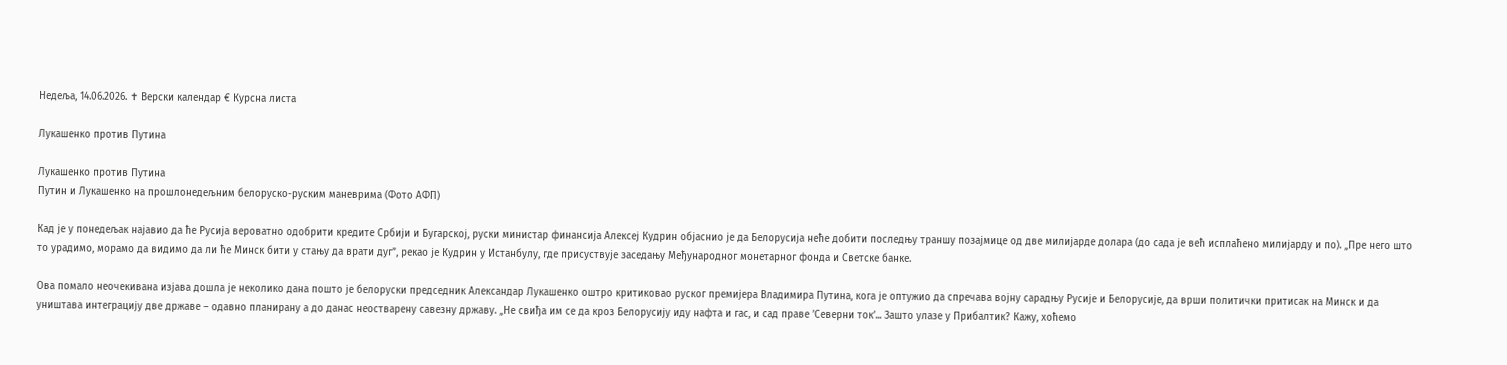Недеља, 14.06.2026. ✝ Верски календар € Курсна листа

Лукашенко против Путина

Лукашенко против Путина
Путин и Лукашенко на прошлонедељним белоруско-руским маневрима (Фото АФП)

Кад је у понедељак најавио да ће Русија вероватно одобрити кредите Србији и Бугарској, руски министар финансија Алексеј Кудрин објаснио је да Белорусија неће добити последњу траншу позајмице од две милијарде долара (до сада је већ исплаћено милијарду и по). „Пре него што то урадимо, морамо да видимо да ли ће Минск бити у стању да врати дуг”, рекао је Кудрин у Истанбулу, где присуствује заседању Међународног монетарног фонда и Светске банке.

Ова помало неочекивана изјава дошла је неколико дана пошто је белоруски председник Александар Лукашенко оштро критиковао руског премијера Владимира Путина, кога је оптужио да спречава војну сарадњу Русије и Белорусије, да врши политички притисак на Минск и да уништава интеграцију две државе – одавнo планирану а до данас неостварену савезну државу. „Не свиђа им се да кроз Белорусију иду нафта и гас, и сад праве ’Северни ток’... Зашто улазе у Прибалтик? Кажу, хоћемо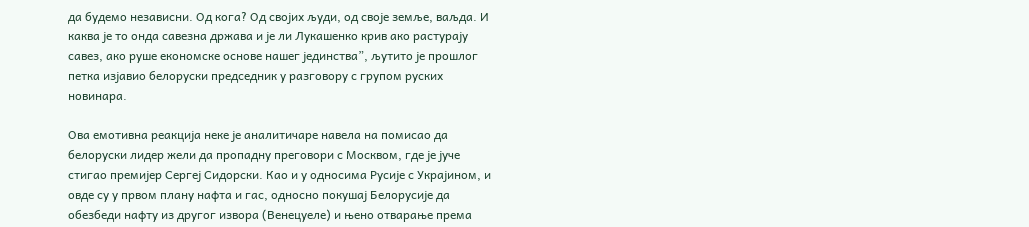да будемо независни. Од кога? Од својих људи, од своје земље, ваљда. И каква је то онда савезна држава и је ли Лукашенко крив ако растурају савез, ако руше економске основе нашег јединства”, љутито је прошлог петка изјавио белоруски председник у разговору с групом руских новинара.

Ова емотивна реакција неке је аналитичаре навела на помисао да белоруски лидер жели да пропадну преговори с Москвом, где је јуче стигао премијер Сергеј Сидорски. Као и у односима Русије с Украјином, и овде су у првом плану нафта и гас, односно покушај Белорусије да обезбеди нафту из другог извора (Венецуеле) и њено отварање према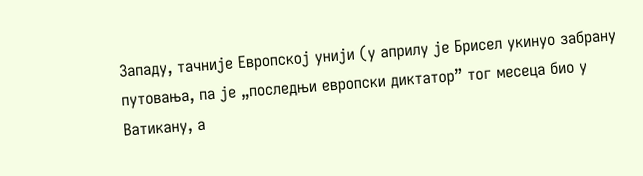Западу, тачније Европској унији (у априлу је Брисел укинуо забрану путовања, па је „последњи европски диктатор” тог месеца био у Ватикану, а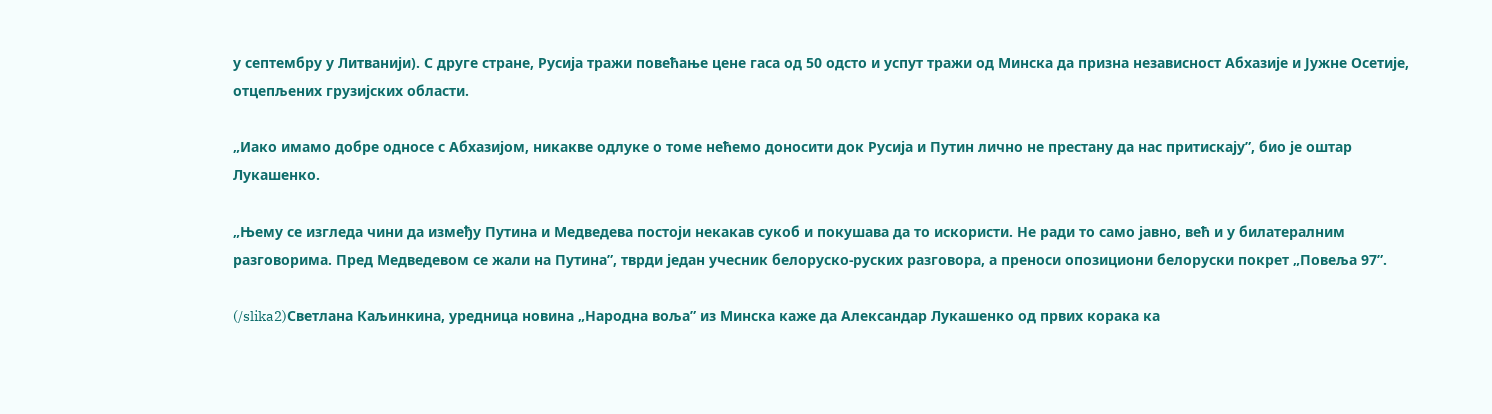у септембру у Литванији). С друге стране, Русија тражи повећање цене гаса од 50 одсто и успут тражи од Минска да призна независност Абхазије и Јужне Осетије, отцепљених грузијских области.

„Иако имамо добре односе с Абхазијом, никакве одлуке о томе нећемо доносити док Русија и Путин лично не престану да нас притискају”, био је оштар Лукашенко.

„Њему се изгледа чини да између Путина и Медведева постоји некакав сукоб и покушава да то искористи. Не ради то само јавно, већ и у билатералним разговорима. Пред Медведевом се жали на Путина”, тврди један учесник белоруско-руских разговора, а преноси опозициони белоруски покрет „Повеља 97”.

(/slika2)Светлана Каљинкина, уредница новина „Народна воља” из Минска каже да Александар Лукашенко од првих корака ка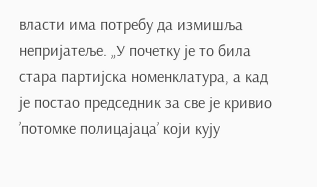власти има потребу да измишља непријатеље. „У почетку је то била стара партијска номенклатура, а кад је постао председник за све је кривио ’потомке полицајаца’ који кују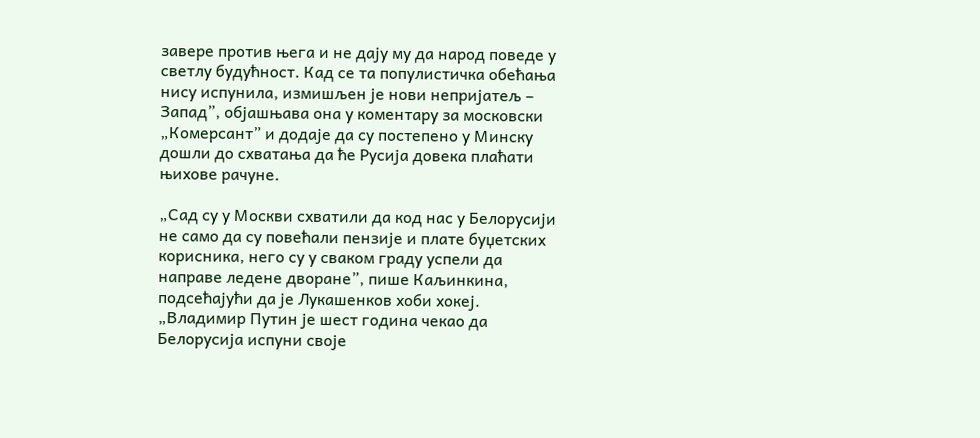завере против њега и не дају му да народ поведе у светлу будућност. Кад се та популистичка обећања нису испунила, измишљен је нови непријатељ – Запад”, објашњава она у коментару за московски „Комерсант” и додаје да су постепено у Минску дошли до схватања да ће Русија довека плаћати њихове рачуне.

„Сад су у Москви схватили да код нас у Белорусији не само да су повећали пензије и плате буџетских корисника, него су у сваком граду успели да направе ледене дворане”, пише Каљинкина, подсећајући да је Лукашенков хоби хокеј. „Владимир Путин је шест година чекао да Белорусија испуни своје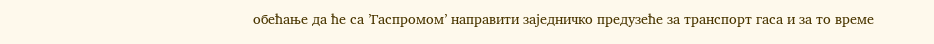обећање да ће са ’Гаспромом’ направити заједничко предузеће за транспорт гаса и за то време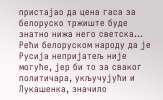пристајао да цена гаса за белоруско тржиште буде знатно нижа него светска... Рећи белоруском народу да је Русија непријатељ није могуће, јер би то за сваког политичара, укључујући и Лукашенка, значило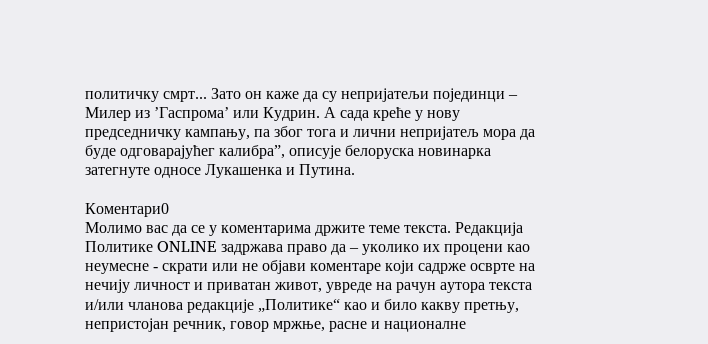политичку смрт... Зато он каже да су непријатељи појединци – Милер из ’Гаспрома’ или Кудрин. А сада креће у нову председничку кампању, па због тога и лични непријатељ мора да буде одговарајућег калибра”, описује белоруска новинарка затегнуте односе Лукашенка и Путина.

Коментари0
Молимо вас да се у коментарима држите теме текста. Редакција Политике ONLINE задржава право да – уколико их процени као неумесне - скрати или не објави коментаре који садрже осврте на нечију личност и приватан живот, увреде на рачун аутора текста и/или чланова редакције „Политике“ као и било какву претњу, непристојан речник, говор мржње, расне и националне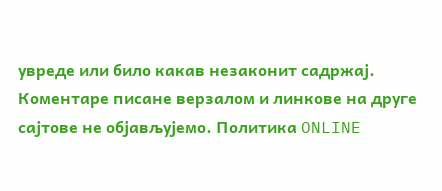увреде или било какав незаконит садржај. Коментаре писане верзалом и линкове на друге сајтове не објављујемо. Политика ONLINE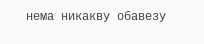нема никакву обавезу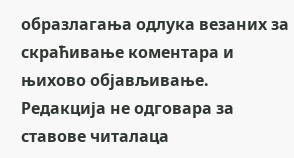образлагања одлука везаних за скраћивање коментара и њихово објављивање. Редакција не одговара за ставове читалаца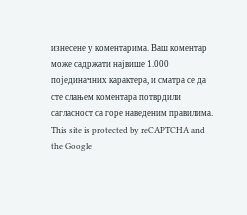изнесене у коментарима. Ваш коментар може садржати највише 1.000 појединачних карактера, и сматра се да сте слањем коментара потврдили сагласност са горе наведеним правилима.
This site is protected by reCAPTCHA and the Google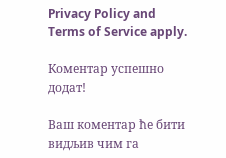Privacy Policy and Terms of Service apply.

Комeнтар успeшно додат!

Ваш комeнтар ћe бити видљив чим га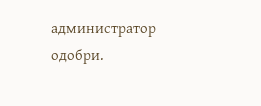администратор одобри.